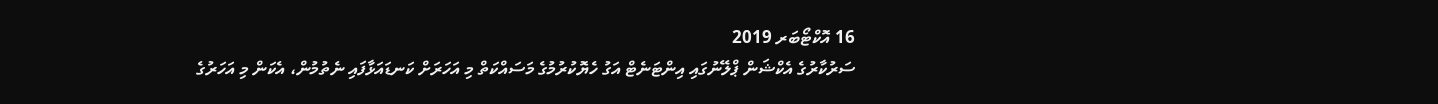16 އޮކްޓޯބަރ 2019
ސަރުކާރުގެ އެކްޝަން ޕްލޭނުގައި އިންޓަނެޓް އަގު ހެޔޮކުރުމުގެ މަސައްކަތް މި އަހަރަށް ކަނޑައަޅާފައި ނެތުމުން، އެކަން މި އަހަރުގެ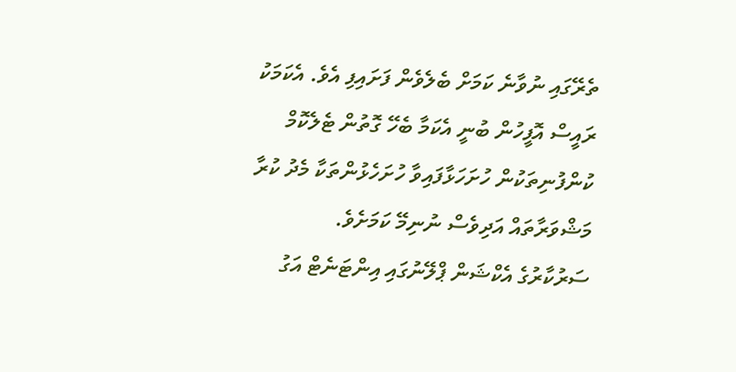ތެރޭގައި ނުވާނެ ކަމަށް ބެލެވެން ފަށައިފި އެވެ. އެކަމަކު ރައީސް އޮފީހުން ބުނީ އެކަމާ ބެހޭ ގޮތުން ޓެލެކޮމް ކުންފުނިތަކުން ހުށަހަޅާފައިވާ ހުށަހެޅުންތަކާ މެދު ކުރާ މަޝްވަރާތައް އަދިވެސް ނުނިމޭ ކަމަށެވެ.
ސަރުކާރުގެ އެކްޝަން ޕްލޭނުގައި އިންޓަނެޓް އަގު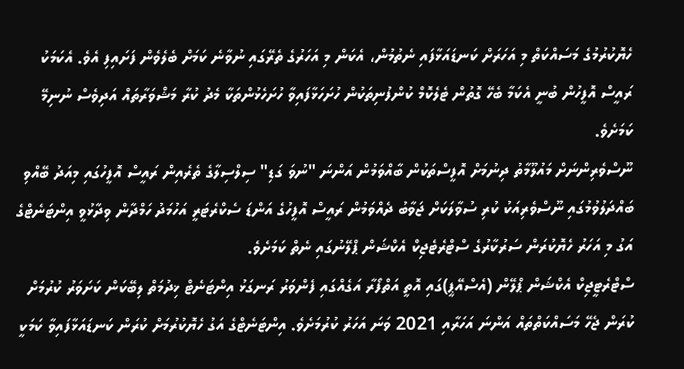ހެޔޮކުރުމުގެ މަސައްކަތް މި އަހަރަށް ކަނޑައަޅާފައި ނެތުމުން، އެކަން މި އަހަރުގެ ތެރޭގައި ނުވާނެ ކަމަށް ބެލެވެން ފަށައިފި އެވެ. އެކަމަކު ރައީސް އޮފީހުން ބުނީ އެކަމާ ބެހޭ ގޮތުން ޓެލެކޮމް ކުންފުނިތަކުން ހުށަހަޅާފައިވާ ހުށަހެޅުންތަކާ މެދު ކުރާ މަޝްވަރާތައް އަދިވެސް ނުނިމޭ ކަމަށެވެ.
ނޫސްވެރިންނަށް މައުލޫމާތު ދިނުމަށް އޮފީސްތަކުން ބާއްވަމުން އަންނަ "ނުވަ ގަޑި" ސިލްސިލާގެ ތެރެއިން ރައީސް އޮފީހުގައި މިއަދު ބޭއްވި ބައްދަލުވުމުގައި ނޫސްވެރިއަކު ކުރި ސުވާލަކަށް ޖަވާބު ދެއްވަމުން ރައީސް އޮފީހުގެ އަންޑަ ސެކްރެޓަރީ އަހުމަދު ހަމްދާން ވިދާޅުވީ އިންޓަނެޓްގެ އަގު މި އަހަރު ހެޔޮކުރަން ސަރުކާރުގެ ސްޓްރެޓެޖިކް އެކްޝަން ޕްލޭނުގައި ނެތް ކަމަށެވެ.
ސްޓްރެޓީޖިކް އެކްޝަން ޕްލޭން (އެސްއޭޕީ)ގައި އޮތީ އަތްފޯރާ އަގެއްގައި ފެންވަރު ރަނގަޅު އިންޓަނެޓް ޚިދުމަތް ލިބޭކަން ކަށަވަރު ކުރުމަށް ކުރަން ޖެހޭ މަސައްކަތްތައް އަންނަ އަހަރާއި 2021 ވަނަ އަހަރު ކުރުމަށެވެ. އިންޓަނެޓްގެ އަގު ހެޔޮކުރުމަށް ކުރަން ކަނޑައަޅާފައިވާ ކަމަކީ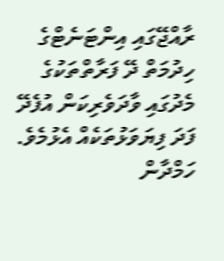ރާއްޖޭގައި އިންޓަނެޓްގެ ހިދުމަތް ދޭ ފަރާތްތަކުގެ މެދުގައި ވާދަވެރިކަން އުފެދޭ ފަދަ ފިޔަވަޅުތަކެއް އެޅުމެވެ. ހަމްދާން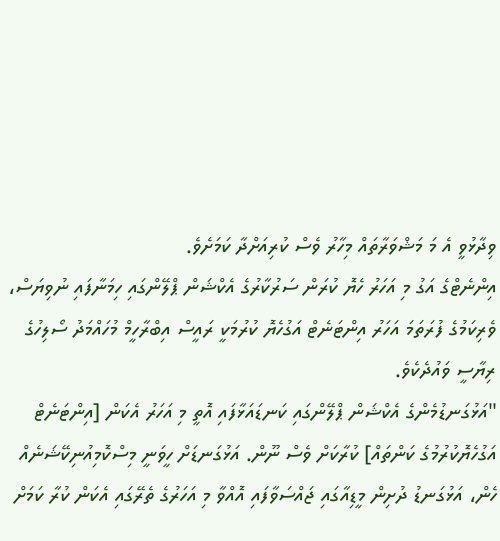ވިދާޅުވީ އެ މަ މަޝްވަރާތައް މިހާރު ވެސް ކުރިއަށްދާ ކަމަށެވެ.
އިންނެޓްގެ އަގު މި އަހަރު ހެޔޮ ކުރަން ސަރުކާރުގެ އެކްޝަން ޕްލޭންގައި ހިމަނާފައި ނުވިޔަސް، ވެރިކަމުގެ ފުރަތަމަ އަހަރު އިންޓަނެޓް އަގުހެޔޮ ކުރުމަކީ ރައީސް އިބްރާހީމް މުހައްމަދު ސޯލިހުގެ ރިޔާސީ ވައުދެކެވެ.
"އަޅުގަނޑުމެންގެ އެކްޝަން ޕްލޭންގައި ކަނޑައަޅާފައި އޮތީ މި އަހަރު އެކަން [އިންޓަނެޓް އަގުހެޔޮކުރުމުގެ ކަންތައް] ކުރާކަށް ވެސް ނޫން. އަޅުގަނޑަށް ހީވަނީ މިސްކޮމިއުނިކޭޝަނެއް ހެން، އަޅުގަނޑު ދުށިން މީޑިއާގައި ޖައްސަވާފައި އޮއްވާ މި އަހަރުގެ ތެރޭގައި އެކަން ކުރާ ކަމަށް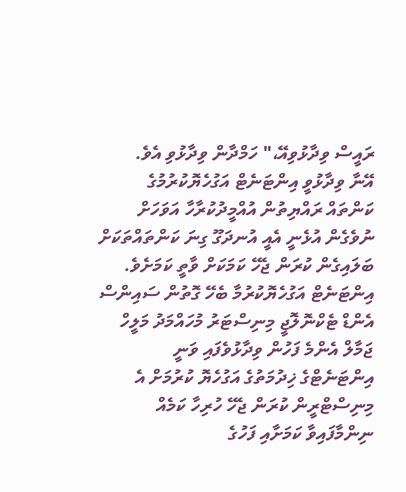ރައީސް ވިދާޅުވިއޭ،" ހަމްދާން ވިދާޅުވި އެވެ.
އޭނާ ވިދާޅުވީ އިންޓަނެޓް އަގުހެޔޮކުރުމުގެ ކަންތައް ރައްޔިތުން އުއްމީދުކުރާހާ އަވަހަށް ނުވެގެން އުޅެނީ އެއީ އުނދަގޫ ގިނަ ކަންތައްތަކަށް ބަލައިގެން ކުރަން ޖެހޭ ކަމަކަށް ވާތީ ކަމަށެވެ.
އިންޓަނެޓް އަގުހެޔޮކުރުމާ ބެހޭ ގޮތުން ސައިންސް އެންޑް ޓެކްނޮލޮޖީ މިނިސްޓަރު މުހައްމަދު މަލީހް ޖަމާލް އެންމެ ފަހުން ވިދާޅުވެފައި ވަނީ އިންޓަނެޓްގެ ޚިދުމަތުގެ އަގުހެޔޮ ކުރުމަށް އެ މިނިސްޓްރީން ކުރަން ޖެހޭ ހުރިހާ ކަމެއް ނިންމާފައިވާ ކަމަށާއި ފަހުގެ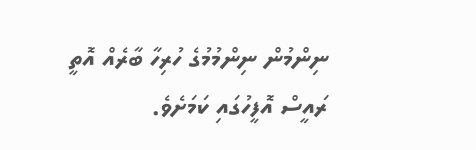ނިންމުން ނިންމުމުގެ ހުރިހާ ބާރެއް އޮތީ ރައީސް އޮފީހުގައި ކަމަށެވެ.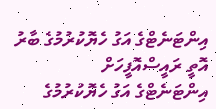އިންޓަނެޓްގެ އަގު ހެޔޮކުރުމުގެ ބާރު އޮތީ ރައީސްއޮފީހަށް
އިންޓަނެޓްގެ އަގު ހެޔޮކުރުމުގެ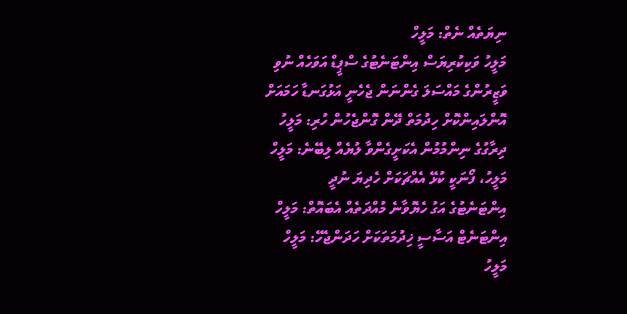ނިޔަތެއް ނެތް: މަލީހް
މަލީހު ވަކިކުރިޔަސް އިންޓަނެޓުގެ ސްޕީޑް އަވަހެއް ނުވި
ވަޒީރުންގެ މައްސަލަ ގެންނަން ޖެހެނީ އަޅުގަނޑާ ހަމައަށް
އޮންލައިންކޮށް ހިދުމަތް ދޭން ގޮންޖެހުން ހުރި: މަލީހު
ދިރާގުގެ ނިންމުމުން އެކަށީގެންވާ ލުޔެއް ލިބޭނެ: މަލީހް
މަލީހު، ފޯނަކީ ކުޅޭ އެއްޗަކަށް ހެދިޔަ ނުދީ
އިންޓަނެޓުގެ އަގު ހެޔޮވާނެ މުއްދަތެއް އެބައޮތް: މަލީހް
އިންޓަނެޓް އަސާސީ ޚިދުމަތަކަށް ހަދަންޖެހޭ: މަލީހް
މަލީހު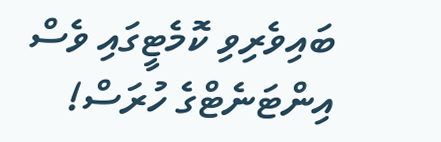ބައިވެރިވި ކޮމެޓީގައި ވެސް އިންޓަނެޓްގެ ހުރަސް!